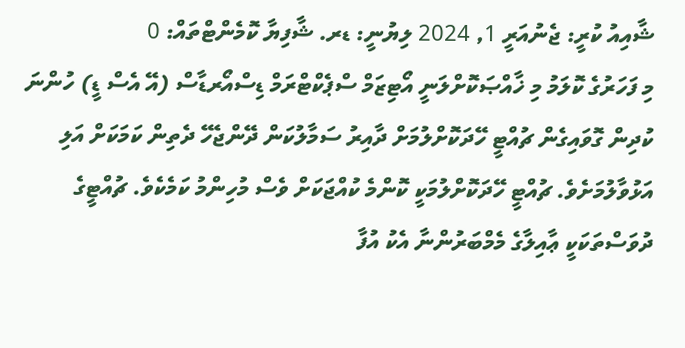ޝާއިއު ކުރީ: ޖެނުއަރީ 1, 2024 ލިޔުނީ: ޑރ. ޝާފިޔާ ކޮމެންޓްތައް: 0
މި ފަހަރުގެ ކޮލަމު މި ޚާއްޞަކޮށްލަނީ އޯޓިޒަމް ސްޕެކްޓްރަމް ޑިސްއޯރޑާސް (އޭ އެސް ޑީ) ހުންނަ ކުދިން ގޮވައިގެން ޗުއްޓީ ހޭދަކޮށްލުމަށް ދާއިރު ސަމާލުކަން ދޭންޖެހޭ ދެތިން ކަމަކަށް އަލި އަޅުވާލުމަށެވެ. ޗުއްޓީ ހޭދަކޮށްލުމަކީ ކޮންމެ ކުއްޖަކަށް ވެސް މުހިންމު ކަމެކެވެ. ޗުއްޓީގެ ދުވަސްތަކަކީ ޢާއިލާގެ މެމްބަރުންނާ އެކު އުފާ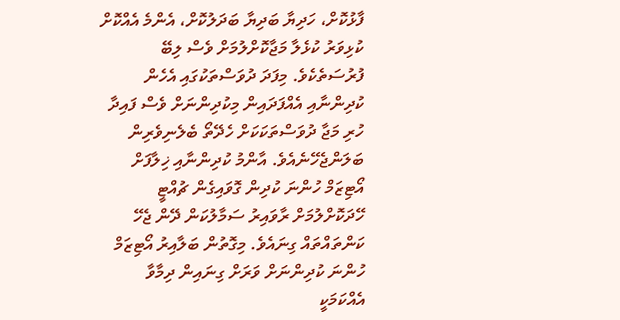ފާޅުކޮށް، ހަދިޔާ ބަދިޔާ ބަދަލުކޮށް، އެންމެ އެއްކޮށް ކުޅިވަރު ކުޅެލާ މަޖާކޮށްލުމަށް ވެސް ލިބޭ ފުރުސަތެކެވެ. މިފަދަ ދުވަސްތަކުގައި އެހެން ކުދިންނާއި އެއްފަދައިން މިކުދިންނަށް ވެސް ފައިދާ ހުރި މަޖާ ދުވަސްތަކަކަށް ހެދޭތޯ ބެލެނިވެރިން ބަލަންޖެހޭނެއެވެ. އާންމު ކުދިންނާއި ޚިލާފަށް އޯޓިޒަމް ހުންނަ ކުދިން ގޮވައިގެން ޗުއްޓީ ހޭދަކޮށްލުމަށް ރާވައިރު ސަމާލުކަން ދޭން ޖެހޭ ކަންތައްތައް ގިނައެވެ. މިގޮތުން ބަލާއިރު އޯޓިޒަމް ހުންނަ ކުދިންނަށް ވަރަށް ގިނައިން ދިމާވާ އެއްކަމަކީ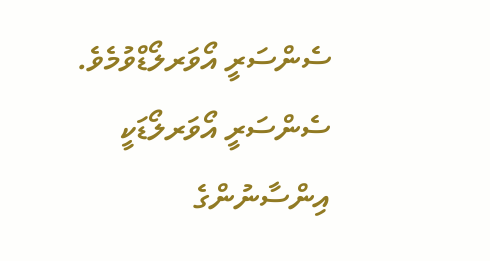ސެންސަރީ އޯވަރލޯޑްވުމެވެ. ސެންސަރީ އޯވަރލޯޑަކީ އިންސާނުންގެ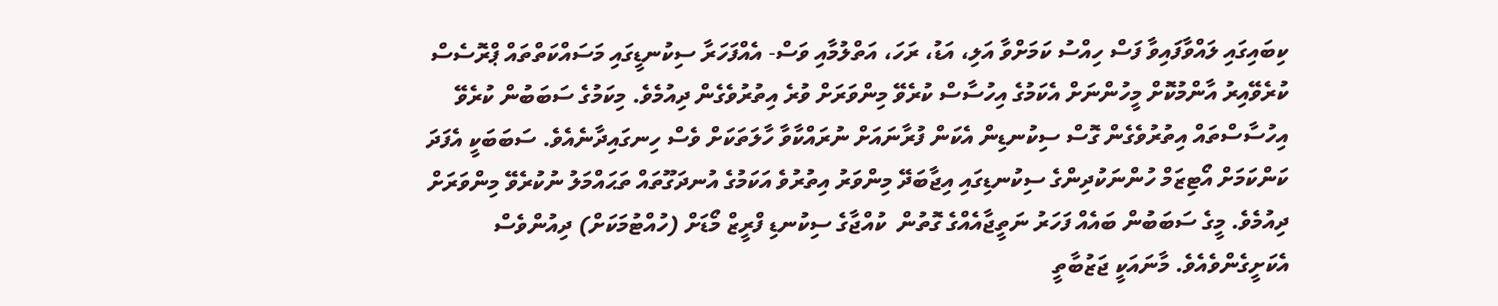ކިބައިގައި ލައްވާފައިވާ ފަސް ހިއްސު ކަމަށްވާ އަލި، އަޑު، ރަހަ، އަތްލުމާއި ވަސް- އެއްފަހަރާ ސިކުނޑީގައި މަސައްކަތްތައް ޕްރޮސެސް ކުރެވޭއިރު އާންމުކޮށް މީހުންނަށް އެކަމުގެ އިހުސާސް ކުރެވޭ މިންވަރަށް ވުރެ އިތުރުވެގެން ދިއުމެވެ. މިކަމުގެ ސަބަބުން ކުރެވޭ އިހުސާސްތައް އިތުރުވެގެން ގޮސް ސިކުނޑިން އެކަން ފުރާނައަށް ނުރައްކާވާ ހާލަތަކަށް ވެސް ހިނގައިދާނެއެވެ. ސަބަބަކީ އެފަދަ ކަންކަމަށް އޯޓިޒަމް ހުންނަކުދިންގެ ސިކުނޑިގައި އިޖާބަދޭ މިންވަރު އިތުރުވެ އަކަމުގެ އުނދަގޫތައް ތަޙައްމަލު ނުކުރެވޭ މިންވަރަށް ދިއުމެވެ. މީގެ ސަބަބުން ބައެއް ފަހަރު ނަތީޖާއެއްގެ ގޮތުން  ކުއްޖާގެ ސިކުނޑި ފްރީޒް މޯޑަށް (ހުއްޓުމަކަށް) ދިއުންވެސް އެކަށީގެންވެއެވެ. މާނައަކީ ޖަޒުބާތީ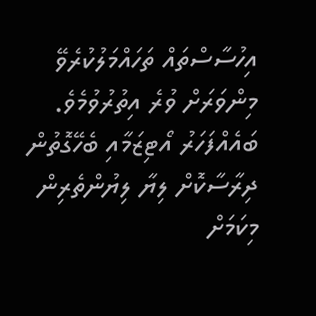އިހުސާސްތައް ތަހައްމަލުކުރެވޭ މިންވަރަށް ވުރެ އިތުރުވުމެވެ. ބައެއްފަހަރު އޯޓިޒަމާއި ބެހޭގޮތުން ދިރާސާކޮށް ލިޔާ ލިޔުންތެރިން މިކަމަށް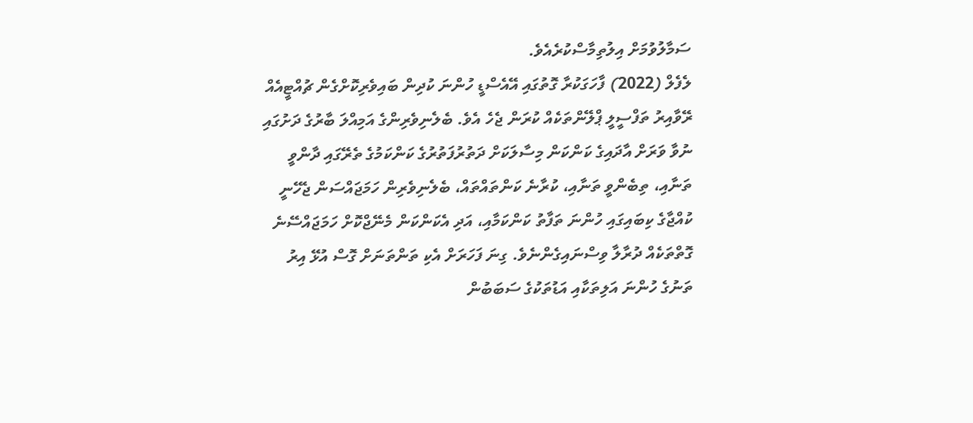ސަމާލުވުމަށް އިލުތިމާސްކުރެއެވެ.
ލެފެލް (2022) ފާހަގަކުރާ ގޮތުގައި އޭއެސްޑީ ހުންނަ ކުދިން ބައިވެރިކޮށްގެން ޗުއްޓީއެއް ރޭވާއިރު ތަފްސީލީ ޕްލޭންތަކެއް ކުރަން ޖެހެ އެވެ. ބެލެނިވެރިންގެ އަމިއްލަ ބާރުގެ ދަށުގައި ނުވާ ވަރަށް އާދައިގެ ކަންކަން މިސާލަކަށް ދަތުރުފަތުރުގެ ކަންކަމުގެ ތެރޭގައި ދާންވީ ތަނާއި، ތިބެންވީ ތަނާއި، ކުރާނެ ކަންތައްތައް، ބެލެނިވެރިން ހަމަޖައްސަން ޖެހޭނީ ކުއްޖާގެ ކިބައިގައި ހުންނަ ތަފާތު ކަންކަމާއި، އަދި އެކަންކަން މެނޭޖްކޮށް ހަމަޖައްސޭނެ ގޮތްތަކެއް ދުރާލާ ވިސްނައިގެންނެވެ. ގިނަ ފަހަރަށް އެކި ތަންތަނަށް ގޮސް އުޅޭ އިރު ތަނުގެ ހުންނަ އަލިތަކާއި އަޑުތަކުގެ ސަބަބުން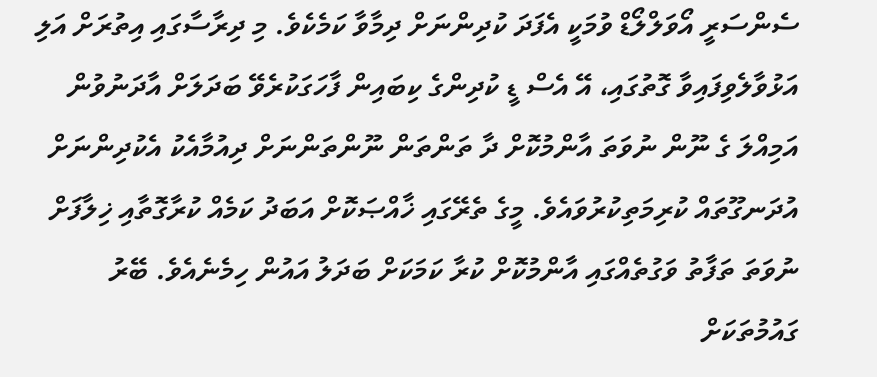ސެންސަރީ އޯވަލްލޯޑް ވުމަކީ އެފަދަ ކުދިންނަށް ދިމާވާ ކަމެކެވެ. މި ދިރާސާގައި އިތުރަށް އަލި އަޅުވާލެވިފައިވާ ގޮތުގައި، އޭ އެސް ޑީ ކުދިންގެ ކިބައިން ފާހަގަކުރެވޭ ބަދަލަށް އާދަނުވުން އަމިއްލަ ގެ ނޫން ނުވަތަ އާންމުކޮށް ދާ ތަންތަން ނޫންތަންނަށް ދިއުމާއެކު އެކުދިންނަށް އުދަނގޫތައް ކުރިމަތިކުރުވައެވެ. މީގެ ތެރޭގައި ޚާއްޞަކޮށް އަބަދު ކަމެއް ކުރާގޮތާއި ޚިލާފަށް ނުވަތަ ތަފާތު ވަގުތެއްގައި އާންމުކޮށް ކުރާ ކަމަކަށް ބަދަލު އައުން ހިމެނެއެވެ. ބޭރު ގައުމުތަކަށް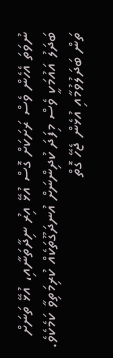ނުވަތަ އެހެން ވެސް ރަށަކަށް ގޮސް އުޅޭ އިރު ނިދާތަނާއި، އުޅޭ ތަނަށް ބަދަލު އައުމަކީ ވެސް މިފަދަ ކުދިންނަށް އުނދަގޫތަކެއް ކުރިމަތިވާ ކަމެކެވެ. ތަން ބަދަލުވުމާއި އުޅެން ޖެހޭ ގޮތް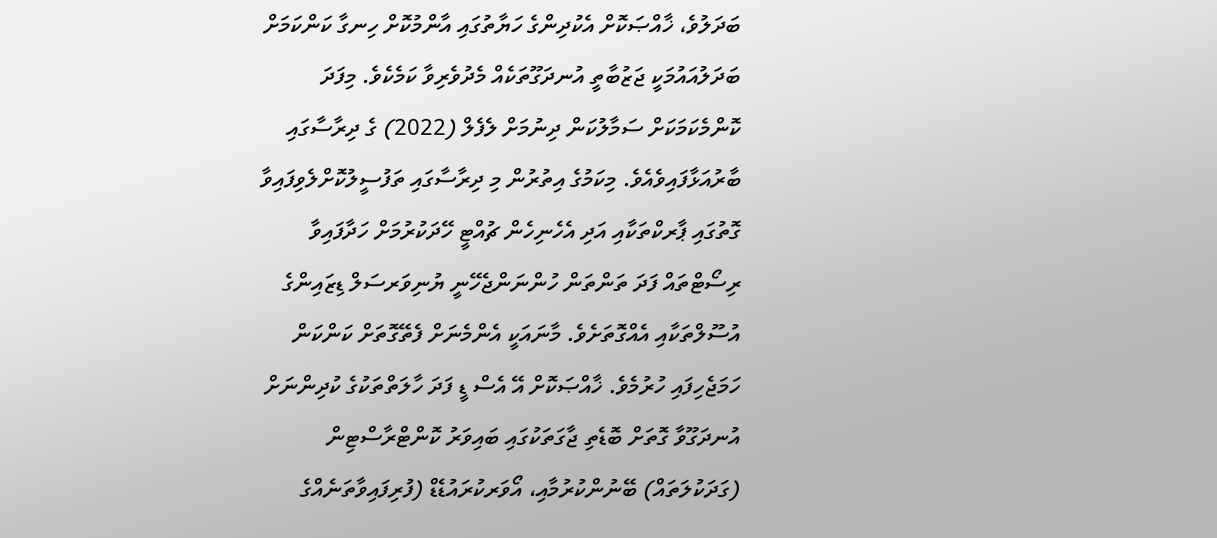ބަދަލުވެ، ޚާއްޞަކޮށް އެކުދިންގެ ހަޔާތުގައި އާންމުކޮށް ހިނގާ ކަންކަމަށް ބަދަލުއައުމަކީ ޖަޒުބާތީ އުނދަގޫތަކެއް މެދުވެރިވާ ކަމެކެވެ. މިފަދަ ކޮންމެކަމަކަށް ސަމާލުކަން ދިނުމަށް ލެފެލް (2022) ގެ ދިރާސާގައި ބާރުއަޅާފައިވެއެވެ. މިކަމުގެ އިތުރުން މި ދިރާސާގައި ތަފުސީލުކޮށްލެވިފައިވާ ގޮތުގައި ޕާރކްތަކާއި އަދި އެހެނިހެން ޗުއްޓީ ހޭދަކުރުމަށް ހަދާފައިވާ ރިސޯޓްތައް ފަދަ ތަންތަން ހުންނަންޖެހޭނީ ޔުނިވަރސަލް ޑިޒައިންގެ އުސޫލްތަކާއި އެއްގޮތަށެވެ. މާނައަކީ އެންމެނަށް ފެތޭގޮތަށް ކަންކަން ހަމަޖެހިފައި ހުރުމެވެ. ޚާއްޞަކޮށް އޭ އެސް ޑީ ފަދަ ހާލަތްތަކުގެ ކުދިންނަށް އުނދަގޫވާ ގޮތަށް ބޮޑެތި ޖާގަތަކުގައި ބައިވަރު ކޮންޓްރާސްޓިން (ގަދަކުލަތައް) ބޭނުންކުރުމާއި، އޯވަރކުރައުޑެޑް (ފުރިފައިވާތަނެއްގެ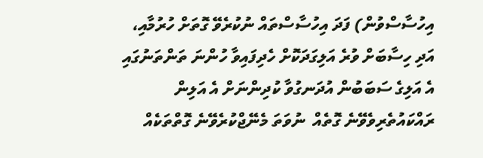އިހުސާސްވުން) ފަދަ އިހުސާސްތައް ނުކުރެވޭ ގޮތަށް ހުރުމާއި، އަދި ހިސާބަށް ވުރެ އަލިގަދަކޮށް ހެދިފައިވާ ހުންނަ ތަންތަނުގައި އެ އަލިގެ ސަބަބުން އުދަނގުވާ ކުދިންނަށް އެ އަލިން ރައްކައުތެރިވެވޭނެ ގޮތެއް  ނުވަތަ މެނޭޖްކުރެވޭނެ ގޮތްތަކެއް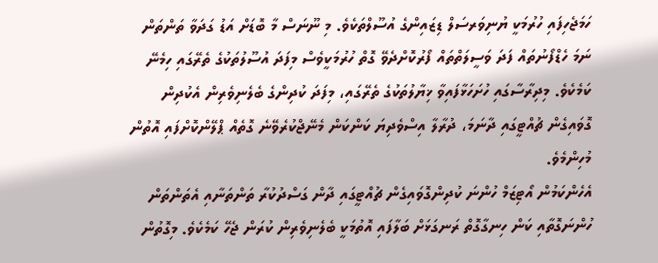ހަމަޖެހިފައި ހުރުމަކީ ޔުނިވަރސަލް ޑިޒައިންގެ އުސޫލްތަކެވެ. މި ނޫނަސް މާ ބޮޑަށް އަޑު ގަދަވާ ތަންތަން ނަމަ ހެޑްފޯނުތައް ފަދަ ވަސީލަތްތައް ފޯރުކޮށްދެވޭ ގޮތް ހުރުމަކީވެސް މިފަދަ އުސޫލުތަކުގެ ތެރޭގައި ހިމެނޭ ކަމެކެވެ. މިދިރާސާގައި ހުށަހަޅާފައިވާ ޚިޔާލުތަކުގެ ތެރޭގައި، މިފަދަ ކުދިންގެ ބެލެނިވެރިން އެކުދިން ގޮވައިގެން ޗުއްޓީގައި ދާނަމަ، ދުރާލާ އިސްވެދިޔަ ކަންކަން މެނޭޖްކުރެވޭނެ ގޮތެއް ޕްލޭންކޮށްފައި އޮތުން މުހިންމެވެ.
އެހެންކަމުން އޯޓިޒަމް ހުންނަ ކުދިންގޮވައިގެން ޗުއްޓީގައި ދާން ގަސްދުކުރާ ތަންތަނާއި އެތަންތަން ހުންނަގޮތާއި ކަން ހިނގާގޮތް ރަނގަޅަށް ބަލާފައި އޮތުމަކީ ބެލެނިވެރިން ކުރަން ޖެހޭ ކަމެކެވެ. މިގޮތުން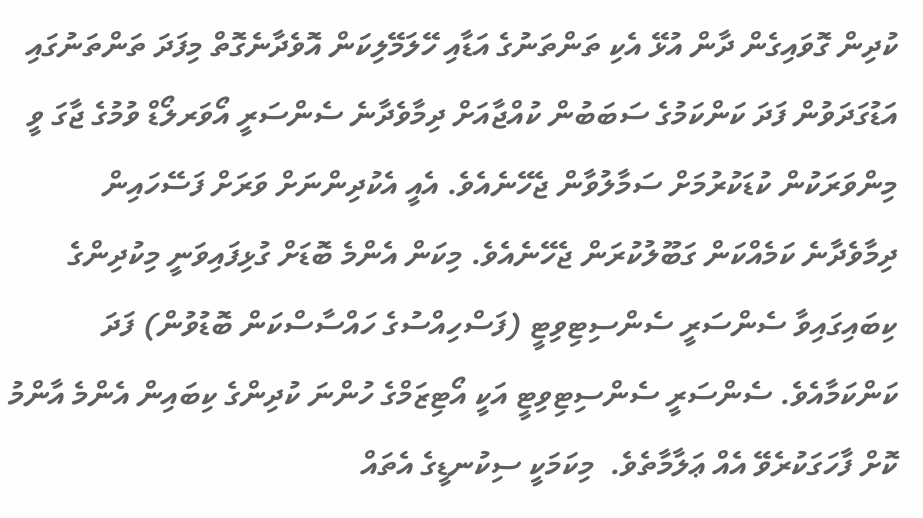ކުދިން ގޮވައިގެން ދާން އުޅޭ އެކި ތަންތަނުގެ އަޑާއި ހޭލަމޭލިކަން އޮވެދާނެގޮތް މިފަދަ ތަންތަނުގައި އަޑުގަދަވުން ފަދަ ކަންކަމުގެ ސަބަބުން ކުއްޖާއަށް ދިމާވެދާނެ ސެންސަރީ އޯވަރލޯޑް ވުމުގެ ޖާގަ ވީ މިންވަރަކުން ކުޑަކުރުމަށް ސަމާލުވާން ޖެހޭނެއެވެ. އެއީ އެކުދިންނަށް ވަރަށް ފަސޭހައިން ދިމާވެދާނެ ކަމެއްކަން ގަބޫލުކުރަން ޖެހޭނެއެވެ. މިކަން އެންމެ ބޮޑަށް ގުޅިފައިވަނީ މިކުދިންގެ ކިބައިގައިވާ ސެންސަރީ ސެންސިޓިވިޓީ (ފަސްހިއްސުގެ ހައްސާސްކަން ބޮޑުވުން) ފަދަ ކަންކަމާއެވެ. ސެންސަރީ ސެންސިޓިވިޓީ އަކީ އޯޓިޒަމްގެ ހުންނަ ކުދިންގެ ކިބައިން އެންމެ އާންމު ކޮށް ފާހަގަކުރެވޭ އެއް ޢަލާމާތެވެ.  މިކަމަކީ ސިކުނޑީގެ އެތައް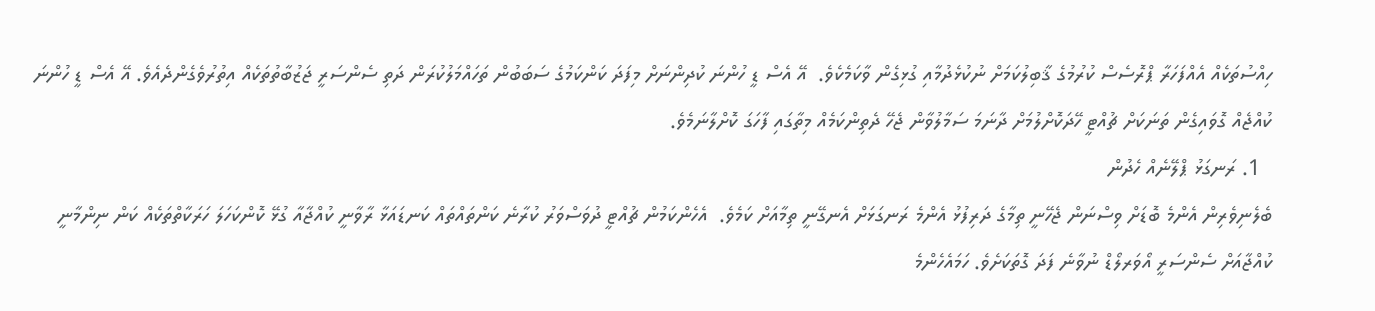ހިއްސުތަކެއް އެއްފަހަރާ ޕްރޮސެސް ކުރުމުގެ ޤާބިލުކަމަށް ނުކުޅެދުމާއި ގުޅިގެން ވާކަމެކެވެ.  އޭ އެސް ޑީ ހުންނަ ކުދިންނަށް މިފަދަ ކަންކަމުގެ ސަބަބުން ތަހައްމަލުކުރަން ދަތި ސެންސަރީ ޖަޒުބާތުތަކެއް އިތުރުވެގެންދެއެވެ. އޭ އެސް ޑީ ހުންނަ ކުއްޖެއް ގޮވައިގެން ތަނަކަށް ޗުއްޓީ ހޭދަކޮށްލުމަށް ދާނަމަ ސަމާލުވާން ޖެހޭ ދެތިންކަމެއް މިތާގައި ފާހަގަ ކޮށްލާނަމެވެ.
  1. ރަނގަޅު ޕްލޭނެއް ހެދުން
ބެލެނިވެރިން އެންމެ ބޮޑަށް ވިސްނަން ޖެހޭނީ ތިމާގެ ދަރިފުޅު އެންމެ ރަނގަޅަށް އެނގޭނީ ތިމާއަށް ކަމެވެ.  އެހެންކަމުން ޗުއްޓީ ދުވަސްވަރު ކުރާނެ ކަންތައްތައް ކަނޑައަޅާ ރާވާނީ ކުއްޖާއާ ގުޅޭ ކޮންކަހަލަ ހަރަކާތްތަކެއް ކަން ނިންމާނީ ކުއްޖާއަށް ސެންސަރީ އޯވަރލޯޑް ނުވާނެ ފަދަ ގޮތަކަށެވެ. ހަމައެހެންމެ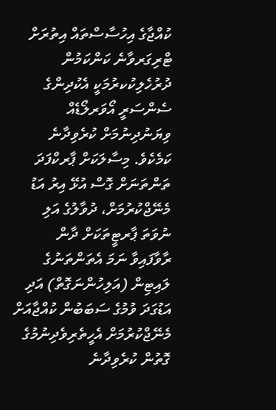ކުއްޖާގެ އިހުސާސްތައް އިތުރަށް ޓްރިގަރވާނެ ކަންކަމުން ދުރުހެލިކުކރުމަކީ އެކުދިންގެ ސެންސަރީ އޯވަރލޯޑެއް ވިޔަނުދިނުމަށް ކުރެވިދާނެ ކަމެކެވެ. މިސާލަކަށް ޕާރކްފަދަ ތަންތަނަށް ގޮސް އުޅޭ އިރު އަޑު މެނޭޖްކުރުމަށް، ދުވާލުގެ އަލި ނުވަތަ ޕާރޓީތަކަށް ދާން ރާވާފައިވާ ނަމަ އެތަންތަނުގެ ލައިޓިން (އަލިހުންނަގޮތް) އަދި އަޑުގަދަ ވުމުގެ ސަބަބުން ކުއްޖާއަށް މެނޭޖްކުރުމަށް އެހީތެރިވެދިނުމުގެ ގޮތުން ކުރެވިދާނެ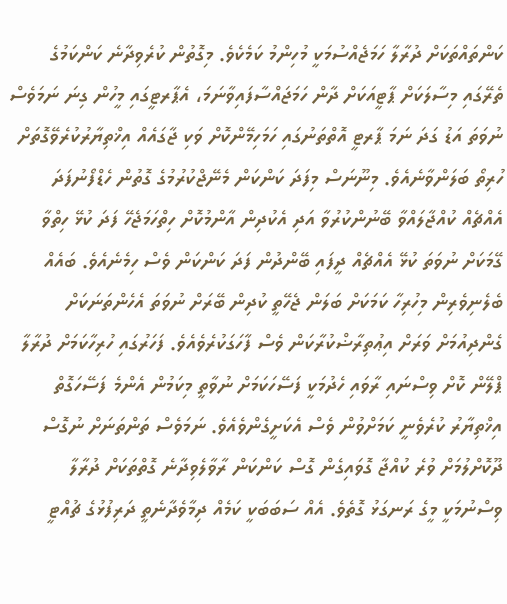ކަންތައްތަކަށް ދުރާލާ ހަމަޖެއްސުމަކީ މުހިންމު ކަމެކެވެ. މިގޮތުން ކުރެވިދާނެ ކަންކަމުގެ ތެރޭގައި މިސާލަކަށް ޕާޓީއަކަށް ދާން ހަމަޖައްސާފައިވާނަމަ، އެޕާރޓީގައި މީހުން ގިނަ ނަމަވެސް ނުވަތަ އަޑު ގަދަ ނަމަ ޕާރޓީ އޮތްތަނުގައި ހަމަހިމޭންކޮށް ވަކި ޖާގައެއް އިޚްތިޔާރުކުރެވޭގޮތަށް ހުރިތޯ ބަލަންވާނެއެވެ. މިނޫނަސް މިފަދަ ކަންކަން މެނޭޖްކުރުމުގެ ގޮތުން ހެޑްފޯނުފަދަ އެއްޗެއް ކުއްޖާލައްވާ ބޭނުންކުރުވާ އަދި އެކުދިން އާންމުކޮށް ހިތްހަމަޖެހޭ ފަދަ ކުޅޭ ހިތްވާ ގޭމަކަށް ނުވަތަ ކުޅޭ އެއްޗެއް ދީފައި ބޭންދުން ފަދަ ކަންކަން ވެސް ހިމެނެއެވެ. ބައެއް ބެލެނިވެރިން މިހުރިހާ ކަމަކަށް ބަލަން ޖެހޭތީ ކުދިން ބޭރަށް ނުވަތަ އެހެންތަނަކަށް ގެންދިއުމަށް ވަރަށް އިޢުތިރާޟްކުރާކަން ވެސް ފާހަގަކުރެވެއެވެ. ފަހަރުގައި ހުރިހާކަމަށް ދުރާލާ ޕްލޭން ކޮށް ވިސްނައި ރާވައި ހެދުމަކީ ފަސޭހަކަމަށް ނުވާތީ މިކަމުން އެންމެ ފަސޭހަގޮތް އިޚްތިޔާރު ކުރެވެނީ ކަމަށްވުން ވެސް އެކަށީގެންވެއެވެ. ނަމަވެސް ތަންތަނަށް ނުގޮސް ދޫކޮށްލުމަށް ވުރެ ކުއްޖާ ގޮވައިގެން ގޮސް ކަންކަން ރާވާލެވިދާނެ ގޮތްތަކަށް ދުރާލާ ވިސްނުމަކީ މީގެ ރަނގަޅު ގޮތެވެ. އެއް ސަބަބަކީ ކަމެއް ދިމާވެދާނެތީ ދަރިފުޅުގެ ޗުއްޓީ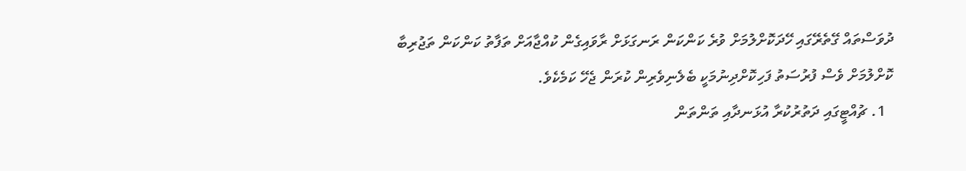ދުވަސްތައް ގޭތެރޭގައި ހޭދަކޮށްލުމަށް ވުރެ ކަންކަން ރަނގަޅަށް ރާވައިގެން ކުއްޖާއަށް ތަފާތު ކަންކަން ތަޖުރިބާ ކޮށްލުމަށް ވެސް ފުރުސަތު ފަހިކޮށްދިނުމަކީ ބެލެނިވެރިން ކުރަން ޖެހޭ ކަމެކެވެ.
  1. ޗުއްޓީގައި ދަތުރުކުރާ އުޅަނދާއި ތަންތަން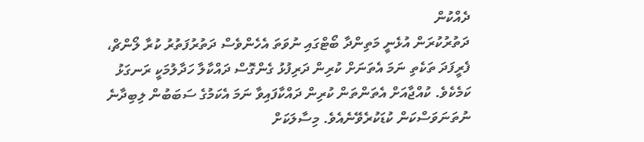ދެއްކުން
ދަތުރުކުރަން އުޅެނީ މަތިންދާ ބޯޓްގައި ނުވަތަ އެހެންވެސް ދަތުރުފަތުރު ކުރާ ލޯންޗް، ފެރީފަދަ ތަކެތި ނަމަ އެތަނަށް ކުރިން ދަރިފުޅު ގެންގޮސް ދައްކާލާ ހަދާލުމަކީ ރަނގަޅު ކަމެކެވެ. ކުއްޖާއަށް އެތަންތަން ކުރިން ދައްކާފައިވާ ނަމަ އެކަމުގެ ސަބަބުން ލިބިދާނެ ނުތަނަވަސްކަން ކުޑަކުރެވޭނެއެވެ. މިސާލަކަށް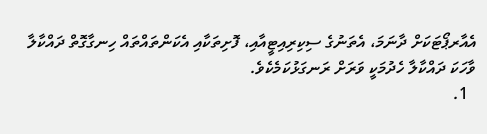އެއާރޕޯޓަކަށް ދާނަމަ، އެތަނުގެ ސިކިރިއިޓީއާއި، ފޮށިތަކާއި އެކަންތައްތައް ހިނގާގޮތް ދައްކާލާ ވާހަކަ ދައްކާލާ ހެދުމަކީ ވަރަށް ރަނގަޅުކަމެކެވެ.
  1.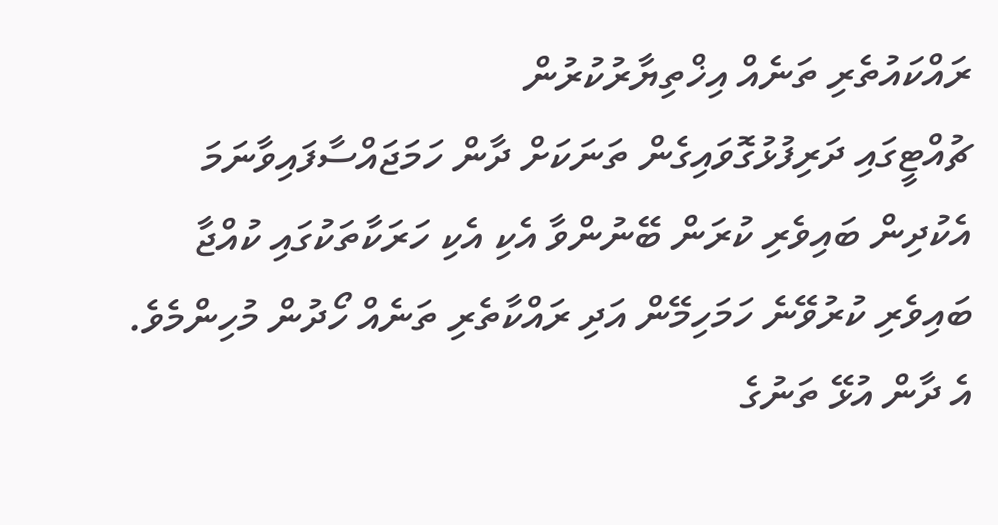ރައްކައުތެރި ތަނެއް އިޚްތިޔާރުކުރުން
ޗުއްޓީގައި ދަރިފުޅުގޮވައިގެން ތަނަކަށް ދާން ހަމަޖައްސާފައިވާނަމަ އެކުދިން ބައިވެރި ކުރަން ބޭނުންވާ އެކި އެކި ހަރަކާތަކުގައި ކުއްޖާ ބައިވެރި ކުރުވޭނެ ހަމަހިމޭން އަދި ރައްކާތެރި ތަނެއް ހޯދުން މުހިންމެވެ. އެ ދާން އުޅޭ ތަނުގެ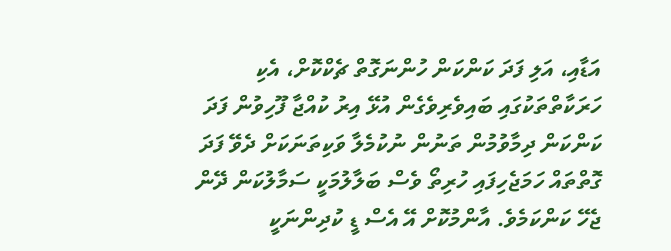އަޑާއި، އަލި ފަދަ ކަންކަން ހުންނަގޮތް ޗެކްކޮށް، އެކި ހަރަކާތްތަކުގައި ބައިވެރިވެގެން އުޅޭ އިރު ކުއްޖާ ފޫހިވުން ފަދަ ކަންކަން ދިމާވުމުން ތަނުން ނުކުމެލާ ވަކިތަނަކަށް ދެވޭ ފަދަ ގޮތްތައް ހަމަޖެހިފައި ހުރިތޯ ވެސް ބަލާލުމަކީ ސަމާލުކަން ދޭން ޖެހޭ ކަންކަމެވެ. އާންމުކޮށް އޭ އެސް ޑީ ކުދިންނަކީ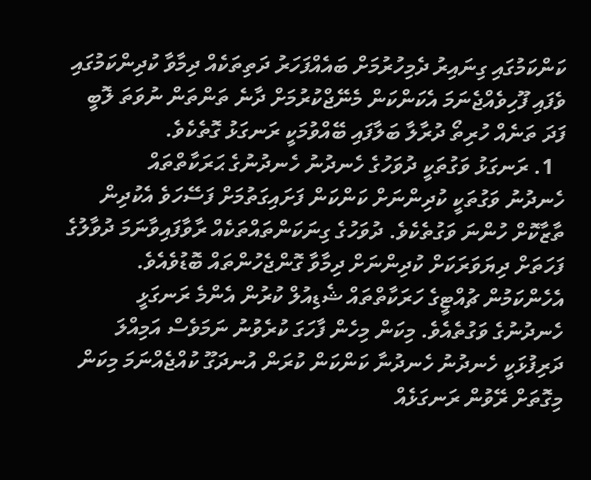ކަންކަމުގައި ގިނައިރު ދެމިހުރުމަށް ބައެއްފަހަރު ދަތިތަކެއް ދިމާވާ ކުދިންކަމުގައި ވެފައި ފޫހިވެއްޖެނަމަ އެކަންކަން މެނޭޖްކުރުމަށް ދާނެ ތަންތަން ނުވަތަ ލޮބީ ފަދަ ތަނެއް ހުރިތޯ ދުރާލާ ބަލާފައި ބޭއްވުމަކީ ރަނގަޅު ގޮތެކެވެ.
  1. ރަނގަޅު ވަގުތަކީ ދުވަހުގެ ހެނދުނު ހެނދުނުގެ ޙަރަކާތްތައް
ހެނދުނު ވަގުތަކީ ކުދިންނަށް ކަންކަން ފަށައިގަތުމަށް ފަސޭހަވެ އެކުދިން ތާޒާކޮށް ހުންނަ ވަގުތެކެވެ. ދުވަހުގެ ގިނަކަންތައްތަކެއް ރާވާފައިވާނަމަ ދުވާލުގެ ފަހަތަށް ދިޔަވަރަކަށް ކުދިންނަށް ދިމާވާ ގޮންޖެހުންތައް ބޮޑުވެއެވެ.  އެހެންކަމުން ޗުއްޓީގެ ހަރަކާތްތައް ޝެޑިއުލް ކުރުން އެންމެ ރަނގަޅީ ހެނދުނުގެ ވަގުތެއެވެ. މިކަން މިހެން ފާހަގަ ކުރެވުނު ނަމަވެސް އަމިއްލަ ދަރިފުޅަކީ ހެނދުނު ހެނދުނާ ކަންކަން ކުރަން އުނދަގޫ ކުއްޖެއްނަމަ މިކަން މިގޮތަށް ރޭވުން ރަނގަޅެއް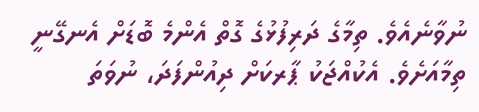ނުވާނެއެވެ. ތިމާގެ ދަރިފުޅުގެ ގޮތް އެންމެ ބޮޑަށް އެނގޭނީ ތިމާއަށެވެ. އެކުއްޖަކު ޕާރކަށް ދިއުންފަދަ، ނުވަތަ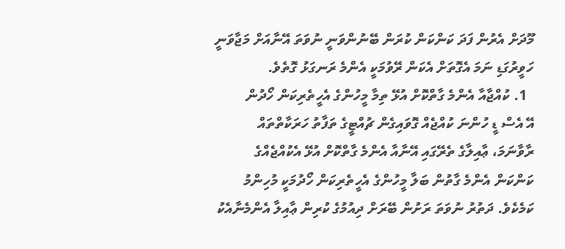މޫދަށް އެރުން ފަދަ ކަންކަން ކުރަން ބޭނުންވަނީ ނުވަތަ އޭނާއަށް މަޖާވަނީ ހަވީރުގަޑި ނަމަ އެގޮތަށް އެކަން ރޭވުމަކީ އެންމެ ރަނގަޅު ގޮތެވެ.
  1. ކުއްޖާއާ އެންމެ ގާތްކޮށް އުޅޭ ތިމާ މީހުންގެ އެހީތެރިކަން ހޯދުން
އޭ އެސް ޑީ ހުންނަ ކުއްޖެއް ގޮވައިގެން ޗުއްޓީގެ ތަފާތު ހަރަކާތްތައް ރާވާނަމަ، ޢާއިލާގެ ތެރޭގައި އޭނާއާ އެންމެ ގާތްކޮށް އުޅޭ އެކުއްޖެއްގެ ކަންކަން އެންމެ ގާތުން ބަލާ މީހުންގެ އެހީތެރިކަން ހޯދުމަކީ މުހިންމު ކަމެކެވެ. ދަތުރު ނުވަތަ ރަށުން ބޭރަށް ދިއުމުގެ ކުރިން ޢާއިލާ އެންމެނާއެކު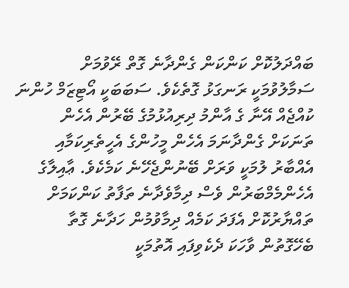ބައްދަލުކޮށް ކަންކަން ގެންދާނެ ގޮތް ރޭވުމަށް ސަމާލުވުމަކީ ރަނގަޅު ގޮތެކެވެ. ސަބަބަކީ އޯޓިޒަމް ހުންނަ ކުއްޖެއް އޭނާ ގެ އާންމު ދިރިއުޅުމުގެ ބޭރުން އެހެން ތަނަކަށް ގެންދާނަމަ އެހެން މީހުންގެ އެހީތެރިކަމާއި އެއްބާރު ލުމަކީ ވަރަށް ބޭނުންޖެހޭނެ ކަމެކެވެ. ޢާއިލާގެ އެހެންމެމްބަރުން ވެސް ދިމާވެދާނެ ތަފާތު ކަންކަމަށް ތައްޔާރުކޮށް އެފަދަ ކަމެއް ދިމާވުމުން ހަދާނެ ގޮތާ ބެހޭގޮތުން ވާހަކަ ދެކެވިފައި އޮތުމަކީ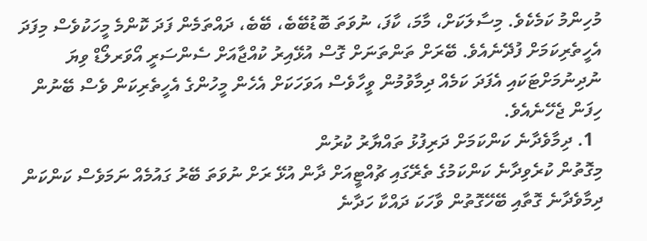މުހިންމު ކަމެކެވެ. މިސާލަކަށް، މާމަ، ކާފަ، ނުވަތަ ބޮޑުބޭބެ، ބޭބެ، ދައްތަމެން ފަދަ ކޮންމެ މީހަކުވެސް މިފަދަ އެހީތެރިކަމަށް ފުދޭނެއެވެ. ބޭރަށް ތަންތަނަށް ގޮސް އުޅޭއިރު ކުއްޖާއަށް ސެންސަރީ އޯވަރލޯޑް ވިޔަ ނުދިނުމަށްޓަކައި އެފަދަ ކަމެއް ދިމާވުމުން ވީހާވެސް އަވަހަކަށް އެހެން މީހުންގެ އެހީތެރިކަން ވެސް ބޭނުން ހިފަން ޖެހޭނެއެވެ.
  1. ދިމާވެދާނެ ކަންކަމަށް ދަރިފުޅު ތައްޔާރު ކުރުން
މިގޮތުން ކުރެވިދާނެ ކަންކަމުގެ ތެރޭގައި ޗުއްޓީއަށް ދާން އުޅޭ ރަށް ނުވަތަ ބޭރު ގައުމެއް ނަމަވެސް ކަންކަން ދިމާވެދާނެ ގޮތާއި ބޭހޭގޮތުން ވާހަކަ ދައްކާ ހަދާނެ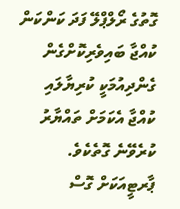ގޮތުގެ ރޯލްޕްލޭ ފަދަ ކަންކަން ކުއްޖާ ބައިވެރިކޮށްގެން ގެންދިއުމަކީ ކުރިޔާލައި ކުއްޖާ އެކަމަށް ތައްޔާރު ކުރެވޭނެ ގޮތެކެވެ. ޕާރޓީއަކަށް ގޮސް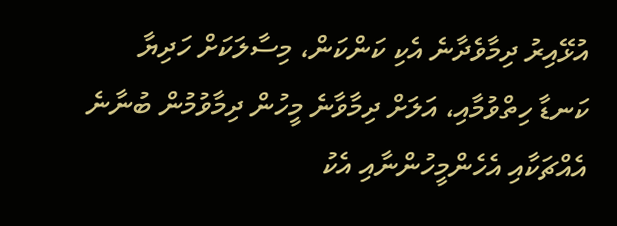އުޅޭއިރު ދިމާވެދާނެ އެކި ކަންކަން، މިސާލަކަށް ހަދިޔާ ކަނޑާ ހިތްވުމާއި، އަލަށް ދިމާވާނެ މީހުން ދިމާވުމުން ބުނާނެ އެއްޗަކާއި އެހެންމީހުންނާއި އެކު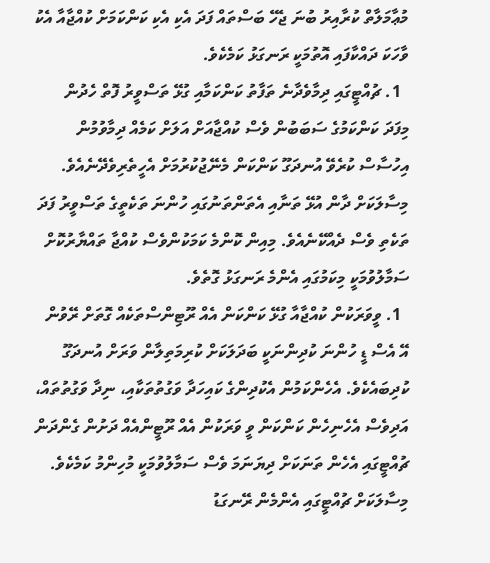މުޢާމަލާތް ކުރާއިރު ބުނަ ޖެހޭ ބަސްތައް ފަދަ އެކި އެކި ކަންކަމަށް ކުއްޖާއާ އެކު ވާހަކަ ދައްކާފައި އޮތުމަކީ ރަނގަޅު ކަމެކެވެ.
  1. ޗުއްޓީގައި ދިމާވެދާނެ ތަފާތު ކަންކަމާއި ގުޅޭ ތަސްވީރު ފޮތް ހެދުން
މިފަދަ ކަންކަމުގެ ސަބަބުން ވެސް ކުއްޖާއަށް އަލަށް ކަމެއް ދިމާވުމުން އިހުސާސް ކުރެވޭ އުނދަގޫ ކަންކަން މެނޭޖުކުރުމަށް އެހީތެރިވެދޭނެއެވެ. މިސާލަކަށް ދާން އުޅޭ ތަނާއި އެތަންތަނުގައި ހުންނަ ތަކެތީގެ ތަސްވީރު ފަދަ ތަކެތި ވެސް ދެއްކޭނެއެވެ. މިއިން ކޮންމެ ކަމަކުންވެސް ކުއްޖާ ތައްޔާރުކޮށް ސަމާލުވުމަކީ މިކަމުގައި އެންމެ ރަނގަޅު ގޮތެވެ.
  1. ވީވަރަކުން ކުއްޖާއާ ގުޅޭ ކަންކަން އެއް ރޫޓިންސްތަކެއް ގޮތަށް ރޭވުން
އޭ އެސް ޑީ ހުންނަ ކުދިންނަކީ ބަދަލަކަށް ކުރިމަތިލާން ވަރަށް އުނދަގޫ ކުދިބައެކެވެ. އެހެންކަމުން އެކުދިންގެ ކައިހަދާ ވަގުތުތަކާއި، ނިދާ ވަގުތުތައް، އަދިވެސް އެހެނިހެން ކަންކަން ވީ ވަރަކުން އެއް ރޫޓީންއެއް ދަށުން ގެންދަން ޗުއްޓީގައި އެހެން ތަނަކަށް ދިޔަނަމަ ވެސް ސަމާލުވުމަކީ މުހިންމު ކަމެކެވެ. މިސާލަކަށް ޗުއްޓީގައި އެންމެން ރޭނގަޑު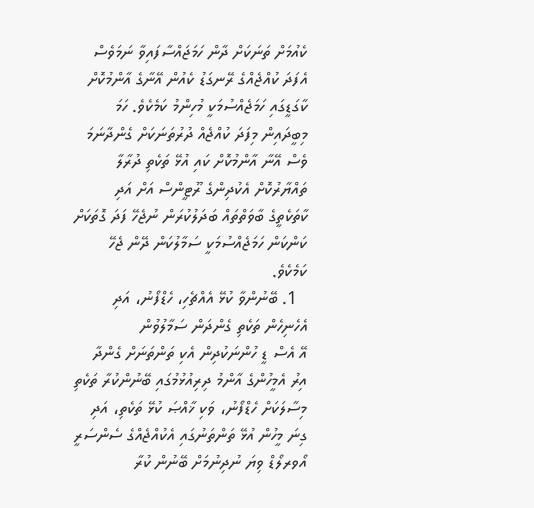ކެއުމަށް ތަނަކަށް ދާން ހަމަޖައްސާފައިވާ ނަމަވެސް އެފަދަ ކުއްޖެއްގެ ރޭނގަޑު ކެއުން އޭނާގެ އާންމުކޮށް ކާގަޑީގައި ހަމަޖެއްސުމަކީ މުހިންމު ކަމެކެވެ. ހަމަ މިބީދައިން މިފަދަ ކުއްޖެއް ދުރުތަނަކަށް ގެންދާނަމަ ވެސް އޭނާ އާންމުކޮށް ކައި އުޅޭ ތަކެތި ދުރާލާ ތައްޔާރުކޮށް އެކުދިންގެ ރޫޓީންސް އަށް އަދި ކާތަކެތީގެ ބާވަތްތައް ބަދަލުކުރަން ނުޖެހޭ ފަދަ ގޮތަކަށް ކަންކަން ހަމަޖެއްސުމަކީ ސަމާލުކަން ދޭން ޖެހޭ ކަމެކެވެ.
  1. ބޭނުންވާ ކުޅޭ އެއްޗެހި، ހެޑްފޯނު، އަދި އެހެނިހެން ތަކެތި ގެންދަން ސަމާލުވުން
އޭ އެސް ޑީ ހުންނަކުދިން އެކި ތަންތަނަށް ގެންދާ އިރު އެމީހުންގެ އާންމު ދިރިއުޅުމުގައި ބޭނުންކުރާ ތަކެތި މިސާލަކަށް ހެޑްފޯނު، ވަކި ޚާއްޞަ ކުޅޭ ތަކެތި، އަދި ގިނަ މީހުން އުޅޭ ތަންތަނުގައި އެކުއްޖެއްގެ ސެންސަރީ އޯވރލޯޑް ވިޔަ ނުދިނުމަށް ބޭނުން ކުރާ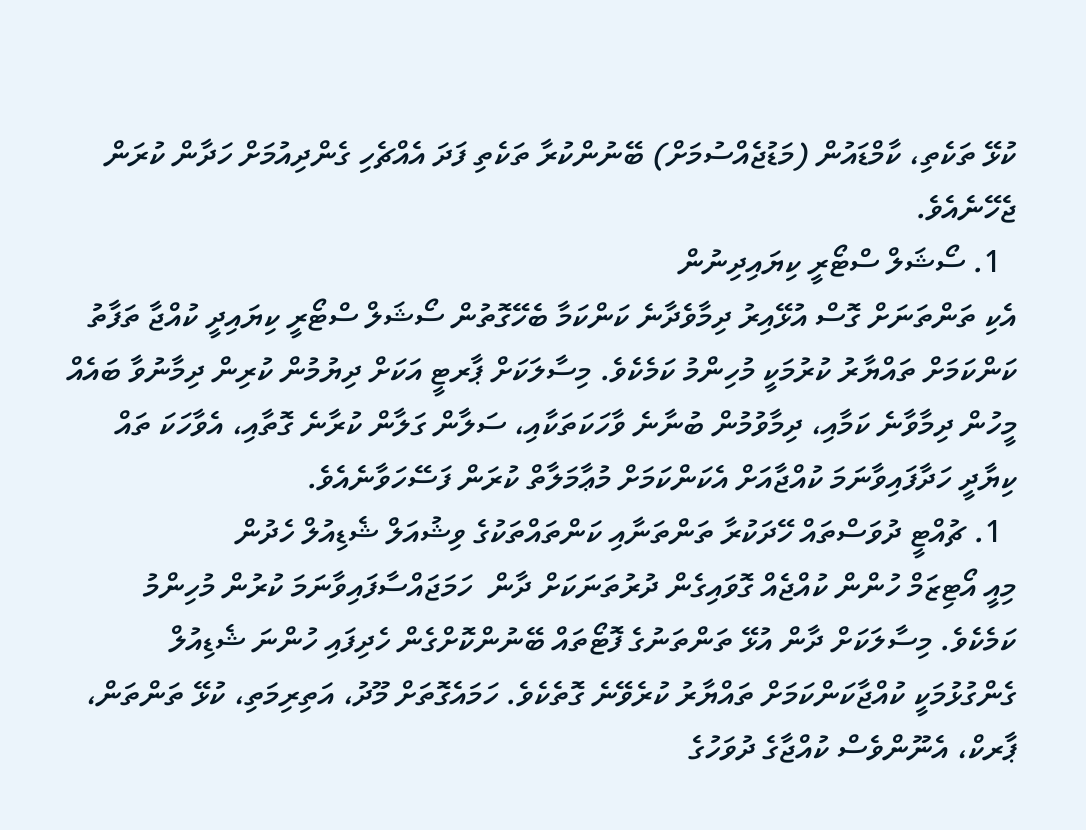ކުޅޭ ތަކެތި، ކާމްޑައުން (މަޑުޖެއްސުމަށް) ބޭނުންކުރާ ތަކެތި ފަދަ އެއްޗެހި ގެންދިއުމަށް ހަދާން ކުރަން ޖެހޭނެއެވެ.
  1. ސޯޝަލް ސްޓޯރީ ކިޔައިދިނުން
އެކި ތަންތަނަށް ގޮސް އުޅޭއިރު ދިމާވެދާނެ ކަންކަމާ ބެހޭގޮތުން ސޯޝަލް ސްޓޯރީ ކިޔައިދީ ކުއްޖާ ތަފާތު ކަންކަމަށް ތައްޔާރު ކުރުމަކީ މުހިންމު ކަމެކެވެ. މިސާލަކަށް ޕާރޓީ އަކަށް ދިޔުމުން ކުރިން ދިމާނުވާ ބައެއް މީހުން ދިމާވާނެ ކަމާއި، ދިމާވުމުން ބުނާނެ ވާހަކަތަކާއި، ސަލާން ގަލާން ކުރާނެ ގޮތާއި، އެވާހަކަ ތައް ކިޔާދީ ހަދާފައިވާނަމަ ކުއްޖާއަށް އެކަންކަމަށް މުޢާމަލާތް ކުރަން ފަސޭހަވާނެއެވެ.
  1. ޗުއްޓީ ދުވަސްތައް ހޭދަކުރާ ތަންތަނާއި ކަންތައްތަކުގެ ވިޝުއަލް ޝެޑިއުލް ހެދުން
މިއީ އޯޓިޒަމް ހުންން ކުއްޖެއް ގޮވައިގެން ދުރުތަނަކަށް ދާން  ހަމަޖައްސާފައިވާނަމަ ކުރުން މުހިންމު ކަމެކެވެ. މިސާލަކަށް ދާން އުޅޭ ތަންތަނުގެ ފޮޓޯތައް ބޭނުންކޮށްގެން ހެދިފައި ހުންނަ ޝެޑިއުލް ގެންގުޅުމަކީ ކުއްޖާކަންކަމަށް ތައްޔާރު ކުރެވޭނެ ގޮތެކެވެ. ހަމައެގޮތަށް މޫދު، އަތިރިމަތި، ކުޅޭ ތަންތަން، ޕާރކް، އެނޫންވެސް ކުއްޖާގެ ދުވަހުގެ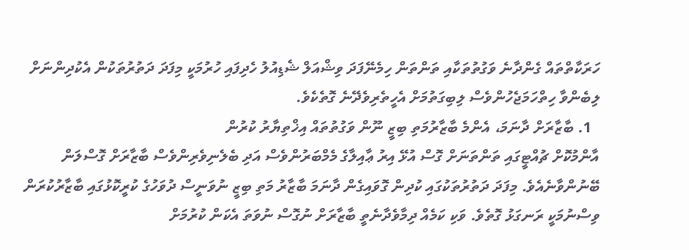ހަރަކާތްތައް ގެންދާނެ ވަގުތުތަކާއި ތަންތަން ހިމެނޭފަދަ ވިޝްއަލް ޝެޑިއުލު ހެދިފައި ހުރުމަކީ މިފަދަ ދަތުރުތަކުން އެކުދިންނަށް ލިބެންވާ ހިތްހަމަޖެހުންވެސް ލިބިގަތުމަށް އެހީތެރިވެދޭނެ ގޮތެކެވެ.
  1. ބާޒާރަށް ދާނަމަ، އެންމެ ބާޒާރުމަތި ބިޒީ ނޫން ވަގުތުތައް އިޚްތިޔާރު ކުރުން
އާންމުކޮށް ޗުއްޓީގައި ތަންތަނަށް ގޮސް އުޅޭ އިރު ޢާއިލާގެ މެމްބަރުންވެސް އަދި ބެލެނިވެރިންވެސް ބާޒާރަށް ގޮސްލަން ބޭނުންވާނެއެވެ. މިފަދަ ދަތުރުތަކުގައި ކުދިން ގޮވައިގެން ދާނަމަ ބާޒާރު މަތި ބިޒީ ނުވަނީސް ދުވަހުގެ ކުރީކޮޅުގައި ބާޒާރުކުރަން ވިސްނުމަކީ ރަނގަޅު ގޮތެވެ. ވަކި ކަމެއް ދިމާވެދާނެތީ ބާޒާރަށް ނުގޮސް ނުވަތަ އެކަން ކުރުމަށް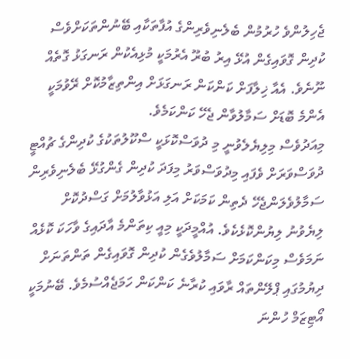ޖެހިލުންވެ ހުރުމުން ބެލެނިވެރިންގެ އުފާތަކާއި ބޭނުންތަކަށްވެސް ކުދިން ގޮވައިގެން އުޅޭ އިރު ބުރޫ އެރުމަކީ މުޅިއެކުން ރަނގަޅު ގޮތެއް ނޫނެވެ. އެއާ ޚިލާފަށް ކަންކަން ރަނގަޅަށް އިންތިޒާމުކޮށް ރޭވުމަކީ އެންމެ ބޮޑަށް ސަމާލުވާން ޖެހޭ ކަންކަމެވެ.
މިއަދުވެސް މިލިޔެލެވުނީ މި ދުވަސްކޮޅަކީ ސްކޫލުތަކުގެ ކުދިންގެ ޗުއްޓީ ދުވަސްވަރަށް ވެފައި މިދުވަސްވަރު މިފަދަ ކުދިން ގެންގުޅޭ ބެލެނިވެރިން ސަމާލުވެލަންޖެހޭ ދެތިން ކަމަކަށް އަލި އަޅުވާލުމަށް ގަސްދުކޮށް ލިޔެވުނު ލިޔުންކޮޅެކެވެ. އުއްމީދަކީ މިއީ ކިތަންމެ އާދައިގެ ވާހަކަ ކޮޅެއް ނަމަވެސް މިކަންކަމަށް ސަމާލުވެގެން ކުދިން ގޮވައިގެން ތަންތަނަށް ދިޔުމުގައި ޕްލޭންތައް ރާވައި ކުރާނެ ކަންކަން ހަމަޖެއްސުމެވެ. ބޭނުމަކީ އޯޓިޒަމް ހުންނަ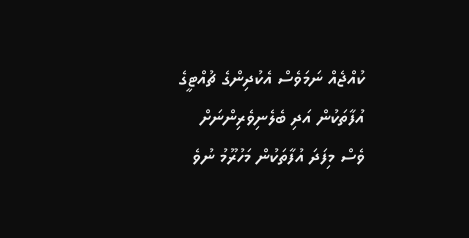ކުއްޖެއް ނަމަވެސް އެކުދިންގެ ޗުއްޓީގެ އުފާތަކުން އަދި ބެލެނިވެރިންނަށް ވެސް މިފަދަ އުފާތަކުން މަހުރޫމު ނުވެ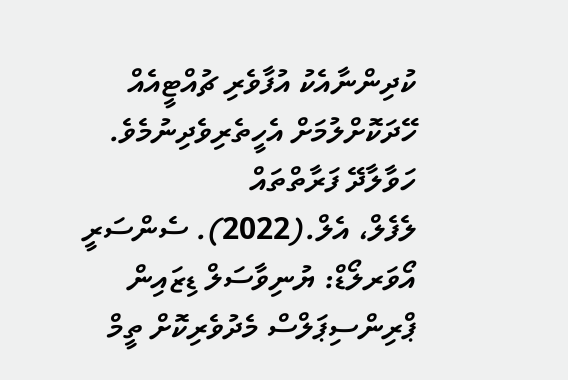ކުދިންނާއެކު އުފާވެރި ޗުއްޓީއެއް ހޭދަކޮށްލުމަށް އެހީތެރިވެދިނުމެވެ.
ހަވާލާދޭ ފަރާތްތައް
ލެފެލް، އެލް.(2022). ސެންސަރީ އޯވަރލޯޑް: ޔުނިވާސަލް ޑިޒައިން ޕްރިންސިޕަލްސް މެދުވެރިކޮށް ތީމް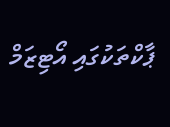ޕާކްތަކުގައި އޯޓިޒަމް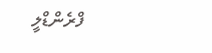ފްރެންޑްލީ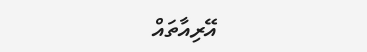އޭރިއާތައް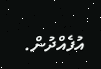އުފެއްދުން.